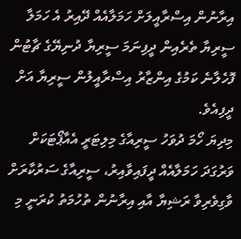އިރާނުން އިސްރާއީލަށް ހަމަލާއެއް ދޭއިރު އެ ހަމަލާ ސީރިޔާ ތެރެއިން ދީފިނަމަ ސީރިޔާ ދުނިޔޭގެ ޗާޓުން ފޮހެލާނެ ކަމުގެ އިންޒާރު އިސްރާއީލުން ސީރިޔާ އަށް ދީފިއެވެ.
މިދިޔަ ހޯމަ ދުވަހު ސީރިއާގެ މިލިޓަރީ އެއާޕޯޓަކަށް ވަރުގަދަ ހަމަލާއެއް ދީފައިވާއިރު، ސީރިއާގެ ސަރުކާރަށް ވާގިވެރިވާ ރަޝިޔާ އާއި އިރާނުން ތުހުމަތު ކުރަނީ މި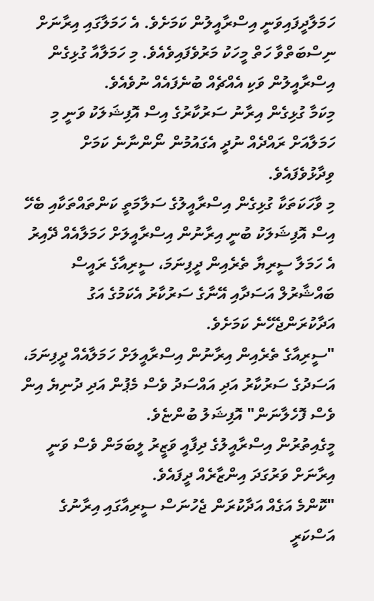ހަމަލާދީފައިވަނީ އިސްރާއީލުން ކަމަށެވެ. އެ ހަމަލާގައި އިރާނަށް ނިސްބަތްވާ ހަތް މީހަކު މަރުވެފައިވެއެވެ. މި ހަމަލާއާ ގުޅިގެން އިސްރާއީލުން ވަކި އެއްޗެއް ބުނެފައެއް ނުވެއެވެ.
މިކަމާ ގުޅިގެން އިރާނު ސަރުކާރުގެ އިސް އޮފިޝަލަކު ވަނީ މި ހަމަލާއަށް ރައްދެއް ނުދީ އެގައުމުން ނޯންނާނެ ކަމަށް ވިދާޅުވެފައެވެ.
މި ވާހަކަތަކާ ގުޅިގެން އިސްރާއީލުގެ ސަލާމަތީ ކަންތައްތަކާއި ބެހޭ އިސް އޮފިޝަލަކު ބުނީ އިރާނުން އިސްރާއީލަށް ހަމަލާއެއް ދޭއިރު އެ ހަމަލާ ސީރިޔާ ތެރެއިން ދީފިނަމަ، ސީރިއާގެ ރައީސް ބައްޝާރުލް އަސަދާއި އޭނާގެ ސަރުކާރު އެކަމުގެ އަގު އަދާކުރަންޖެހޭނެ ކަމަށެވެ.
"ސީރިއާގެ ތެރެއިން އިރާނުން އިސްރާއީލަށް ހަމަލާއެއް ދީފިނަމަ، އަސަދުގެ ސަރުކާރު އަދި އައްސަދު ވެސް މެޕުން އަދި ދުނިޔެ އިން ވެސް ފޮހެލާނަން" އޮފިޝަލު ބުންޏެވެ.
މީގެއިތުރުން އިސްރާއީލުގެ ދިފާއީ ވަޒީރު ލީބަމަން ވެސް ވަނީ އިރާނަށް ވަރުގަދަ އިންޒާރެއް ދީފައެވެ.
"ކޮންމެ އަގެއް އަދާކުރަން ޖެހުނަސް ސީރިއާގައި އިރާނުގެ އަސްކަރީ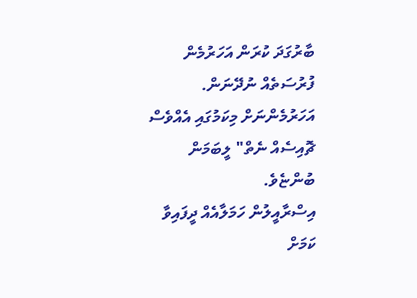ބާރުގަދަ ކުރަން އަހަރުމެން ފުރުސަތެއް ނުދޭނަން. އަހަރުމެންނަށް މިކަމުގައި އެއްވެސް ޗޮއިސެއް ނެތް" ލީބަމަން ބުންޏެވެ.
އިސްރާއީލުން ހަމަލާއެއް ދީފައިވާ ކަމަށް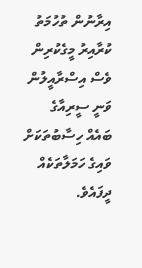އިރާނުން ތުހުމަތު ކުރާއިރު މީގެކުރިން ވެސް އިސްރާއީލުން ވަނީ ސީރިއާގެ ބައެއް ހިސާބުތަކަށް ވައިގެ ހަމަލާތަކެއް ދީފައެވެ.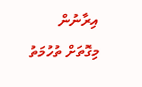އިރާނުން މިގޮތަށް ތުހުމަތު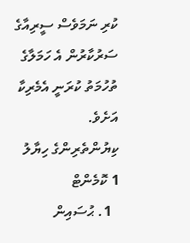ކުރި ނަމަވެސް ސީރިއާގެ ސަރުކާރުން އެ ހަމަލާގެ ތުހުމަތު ކުރަނީ އެމެރިކާ އަށެވެ.
ކިޔުންތެރިންގެ ހިޔާލު
1 ކޮމެންޓް
  1. ޙުސައިން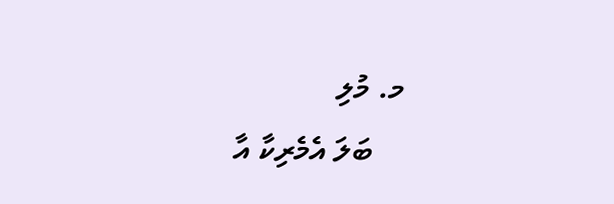މ. މުލި
    ބަލަ އެމެރިކާ އާ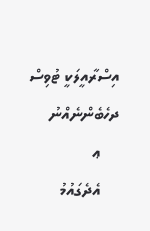އިސްރާއީލަކީ ޓުވިސް ދހެބެންނެއްނު
    ޢ
    އެދެގައުމު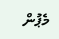މެޕުން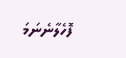ފޮހެލާނެނަމަ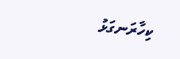ކިހާރަނގަޅު